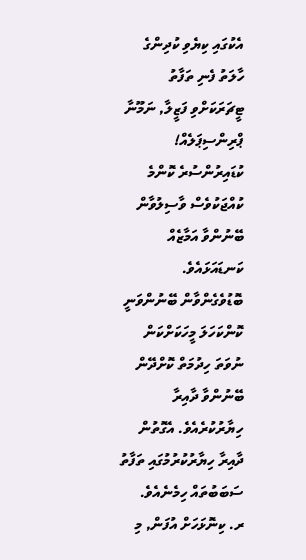އެކުގައި ކިޔެވި ކުދިންގެ ހާލަތު ފެނި ތަފާތު ޓީޗަރަކަށްވި ފަޒީލާ, ނަމޫނާ ޕްރިންސިޕަލެއް!
ކުޑައިރުންސުރެ ކޮންމެ ކުއްޖަކުވެސް ވާސިލުވާން ބޭނުންވާ އަމާޒެއް ކަނޑައަޅައެވެ. ބޮޑުވެގެންވާން ބޭނުންވަނީ ކޮންކަހަލަ މީހަކަށްކަން ނުވަތަ ހިދުމަތް ކޮށްދޭން ބޭނުންވާ ދާއިރާ ހިޔާރުކުރެއެވެ. އެގޮތުން ދާއިރާ ހިޔާރުކުރުމުގައި ތަފާތު ސަބަބުތައް ހިމެނެއެވެ.
ރ. ކިނޮޅަހަށް އުފަން, މި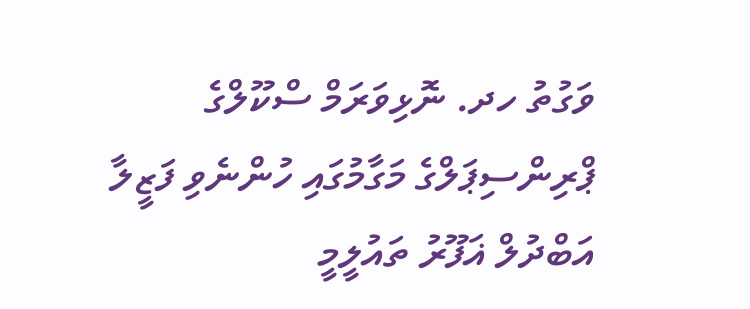ވަގުތު ހދ. ނޮޅިވަރަމް ސްކޫލްގެ ޕްރިންސިޕަލްގެ މަގާމުގައި ހުންނެވި ފަޒީލާ އަބްދުލް ޣަފޫރު ތައުލީމީ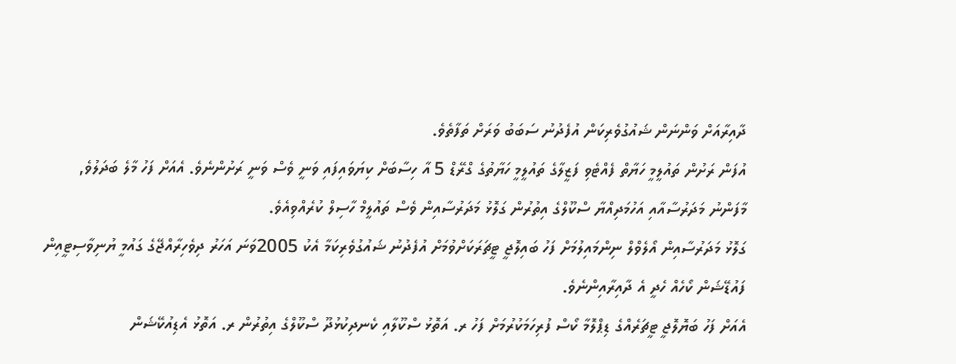ދާއިރާއަށް ވަންނަން ޝައުގުވެރިކަން އުފެދުނު ސަބަބު ވަރަށް ތަފާތެވެ.
އުފަން ރަށުން ތައުލީމީ ހަޔާތް ފެއްޓެވި ފަޒީލާގެ ތައުލީމީ ހަޔާތުގެ ގްރޭޑް 5 އާ ހިސާބަށް ކިޔަވައިފައި ވަނީ ވެސް ވަނީ ރަށުންނެވެ. އެއަށް ފަހު މާލެ ބަދަލުވެ, މާފަންނު މަދަރުސާއާއި އަހުމަދިއްޔާ ސްކޫލްގެ އިތުރުން ގަލޮޅު މަދަރުސާއިން ވެސް ތައުލީމް ހާސިލް ކުރެއްވިއެވެ.
ގަލޮޅު މަދަރުސާއިން އޯލެވްލް ނިންމައިލުމަށް ފަހު ބައިލޮޖީ ޓީޗަރަކަށްވުމަށް އުފެދުނު ޝައުގުވެރިކަމާ އެކު 2005ވަނަ އަހަރު ދިވެހިރާއްޖޭގެ ގައުމީ ޔުނިވާސިޓީއިން ފައުޑޭޝަން ކޯހެއް ހެދީ އެ ދާއިރާއިންނެވެ.
އެއަށް ފަހު ބަޔޮލޮޖީ ޓީޗަރެއްގެ ޑިޕްލޮމާ ކޯސް ފުރިހަމަކުރުމަށް ފަހު ރ. އަތޮޅު ސްކޫލާއި ކެނދިކުޅުދޫ ސްކޫލްގެ އިތުރުން ރ. އަތޮޅު އެޑިއުކޭޝަން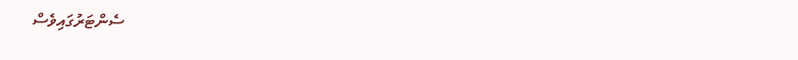ސެންޓަރުގައިވެސް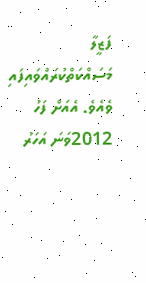ފަޒީލާ މަސައްކަތްކުރައްވައިފައި ވެއެވެ. އެއަށް ފަހު 2012ވަނަ އަހަރު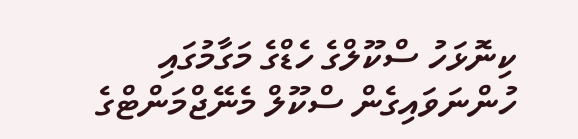ކިނޮޅަހު ސްކޫލްގެ ހެޑްގެ މަގާމުގައި ހުންނަވައިގެން ސްކޫލް މެނޭޖްމަންޓްގެ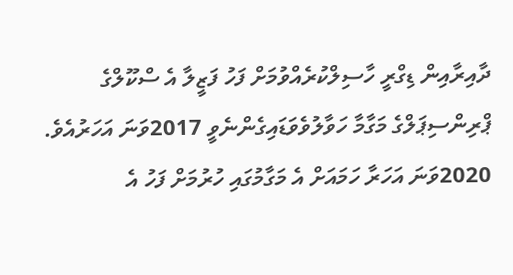ދާއިރާއިން ޑިގްރީ ހާސިލްކުރެއްވުމަށް ފަހު ފަޒީލާ އެ ސްކޫލްގެ ޕްރިންސިޕަލްގެ މަގާމާ ހަވާލުވެވަޑައިގެންނެވީ 2017ވަނަ އަހަރުއެވެ.
2020ވަނަ އަހަރާ ހަމައަށް އެ މަގާމުގައި ހުރުމަށް ފަހު އެ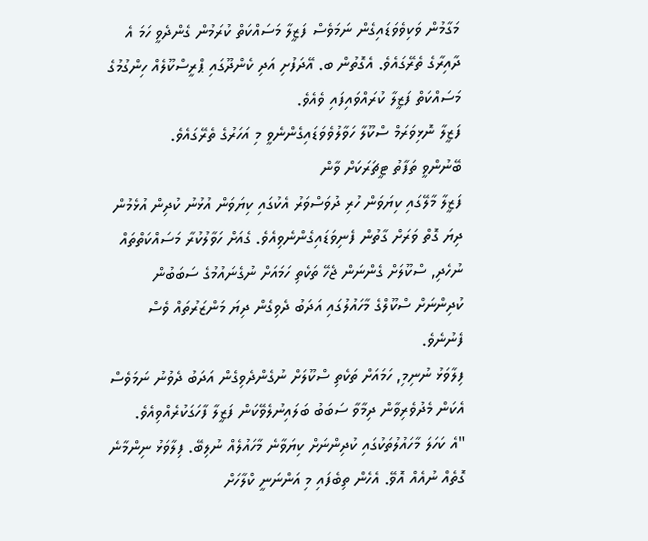މަގާމުން ވަކިވެވަޑައިގެން ނަމަވެސް ފަޒީލާ މަސައްކަތް ކުރަމުން ގެންދެވީ ހަމަ އެ ދާއިރާގެ ތެރޭގައެވެ. އެގޮތުން ބ. އޭދަފުށި އަދި ކެންދޫގައި ޕްރީސްކޫލެއް ހިންގުމުގެ މަސައްކަތް ފަޒީލާ ކުރައްވައިފައި ވެއެވެ.
ފަޒީލާ ނޮޅިވަރަމް ސްކޫލާ ހަވާލުވެވަޑައިގެންނެވީ މި އަހަރުގެ ތެރޭގައެވެ.
ބޭނުންވީ ތަފާތު ޓީޗަރަކަށް ވާން
ފަޒީލާ މާލޭގައި ކިޔަވަން ހުރި ދުވަސްވަރު އެކުގައި ކިޔަވަން އުޅުނު ކުދިން އުޅެމުން ދިޔަ ގޮތް ވަރަށް ގާތުން ފެނިވަޑައިގެންނެވިއެވެ. ގެއަށް ހަވާލުކުރާ މަސައްކަތްތައް ނުހެދި, ސްކޫލަށް ގެންނަން ޖެހޭ ތަކެތި ހަމައަށް ނުގެނައުމުގެ ސަބަބުން ކުދިންނަށް ސްކޫލްގެ މާހައުލުގައި އަދަބު ދެވިގެން ދިޔަ މަންޒަރުތައް ވެސް ފެނުނެވެ.
ފިލާވަޅު ނުނިމި, ހަމައަށް ތަކެތި ސްކޫލަށް ނުގެންދެވިގެން އަދަބު ދެވުނު ނަމަވެސް އެކަން މެދުވެރިވާން ދިމާވާ ސަބަބު ބަލައިނުލެވޭކަން ފަޒީލާ ފާހަގަކުރެއްވިއެވެ.
"އެ ކަހަލަ މާހައުލުތަކުގައި ކުދިންނަށް ކިޔަވާނެ މާހައުލެއް ނުލިބޭ. ފިލާވަޅު ނިންމާނެ ގޮތެއް ނުއެއް އޮވޭ. އެހެން ތިބެފައި މި އަންނަނީ ކްލާހަށް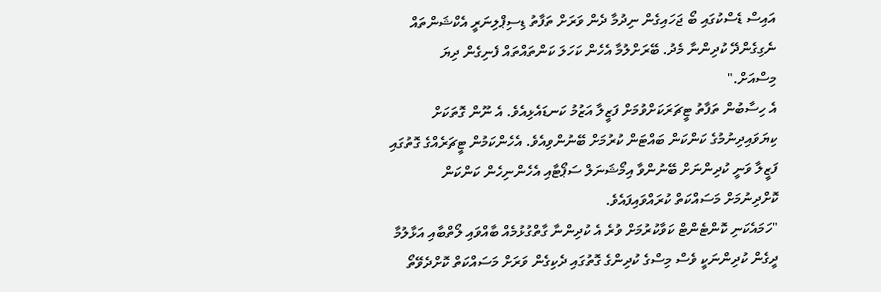އައިސް ޑެސްކުގައި ބޯ ޖަހައިގެން ނިދުމާ ދެން ވަރަށް ތަފާތު ޑިސިޕްލިނަރީ އެކްޝަންތައް ނެގިގެންދޭ ކުދިންނާ މެދު. ބޭރަށްލުމާ އެހެން ކަހަލަ ކަންތައްތައް ފެނިގެން ދިޔަ މިސްއަށް."
އެ ހިސާބުން ތަފާތު ޓީޗަރަކަށްވުމަށް ފަޒީލާ އަޒުމު ކަނޑައެޅިއެވެ. އެ ނޫން ގޮތަކަށް ކިޔަވައިދިނުމުގެ ކަންކަން ބައްޓަން ކުރުމަށް ބޭނުންވިއެވެ. އެހެންކަމުން ޓީޗަރެއްގެ ގޮތުގައި ފަޒީލާ ވަނީ ކުދިންނަށް ބޭނުންވާ އިމޯޝަނަލް ސަޕޯޓާއި އެހެންނިހެން ކަންކަން ކޮށްދިނުމަށް މަސައްކަތް ކުރައްވައިފައެވެ.
"ހަމައެކަނި ކޮންޓެންޓް ކަވާކުރުމަށް ވުރެ އެ ކުދިންނާ ގާތްގުޅުމެއް ބާއްވައި ލޯތްބާއި އަޅާލުމާ ދީގެން ކުދިންނަކީ ވެސް މިސްގެ ކުދިންގެ ގޮތުގައި ދެކިގެން ވަރަށް މަސައްކަތް ކޮށްދެވޭތޯ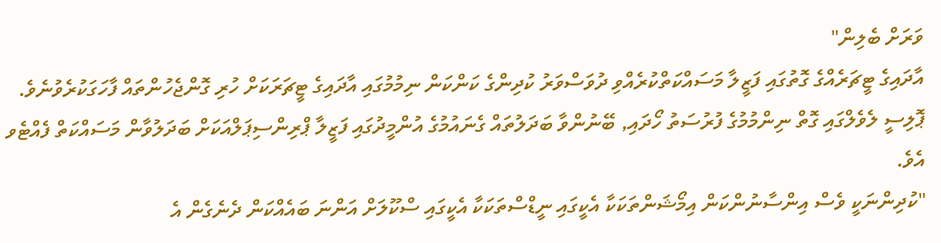ވަރަށް ބެލިން"
އާދައިގެ ޓީޗަރެއްގެ ގޮތުގައި ފަޒީލާ މަސައްކަތްކުރެއްވި ދުވަސްވަރު ކުދިންގެ ކަންކަން ނިމުމުގައި އާދައިގެ ޓީޗަރަކަށް ހުރި ގޮންޖެހުންތައް ފާހަގަކުރެވުނެވެ. ޕޮލިސީ ލެވެލްގައި ގޮތް ނިންމުމުގެ ފުރުސަތު ހޯދައި, ބޭނުންވާ ބަދަލުތައް ގެނައުމުގެ އުންމީދުގައި ފަޒީލާ ޕްރިންސިޕަލްއަކަށް ބަދަލުވާން މަސައްކަތް ފެއްޓެވ އެވެ.
"ކުދިންނަކީ ވެސް އިންސާނުންކަން އިމޯޝަންތަކަކާ އެކީގައި ނީޑްސްތަކަކާ އެކީގައި ސްކޫލަށް އަންނަ ބައެއްކަން ދެނެގެން އެ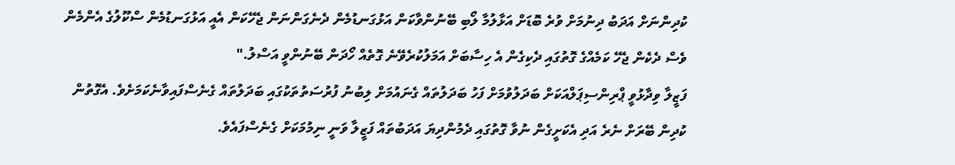ކުދިންނަށް އަދަބު ދިނުމަށް ވުރެ ބޮޑަށް އަޅާލުމާ ލޯބި ބޭނުންވާކަން އަޅުގަނޑުމެން ދެނެގަންނަން ޖެހޭކަން އެއީ އަޅުގަނޑުމެން ސްކޫލުގެ އެންމެން ވެސް ދެކެން ޖެހޭ ކަމެއްގެ ގޮތުގައި ދެކިގެން އެ ހިސާބަށް އަމަލުކުރެވޭނެ ގޮތެއް ހޯދަން ބޭނުންވީ އަސްލު."
ފަޒީލާ ވިދާޅުވީ ޕްރިންސިޕަލްއަކަށް ބަދަލުވުމަށް ފަހު ބަދަލުތައް ގެނައުމަށް ލިބުނު ފުރުސަތުތަކުގައި ބަދަލުތައް ގެނެސްފައިވާނެކަމަށެވެ. އެގޮތުން ކުދިން ބޭރަށް ނެރެ އަދި އެކަށީގެން ނުވާ ގޮތުގައި ދެމުންދިޔަ އަދަބުތައް ފަޒީލާ ވަނީ ނިމުމަކަށް ގެނެސްފައެވެ.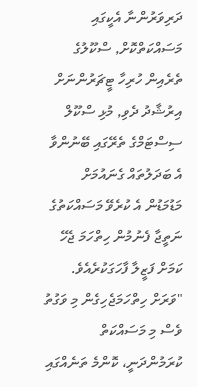ދަރިވަރުންނާ އެކީގައި މަސައްކަތްކޮށް, ސްކޫލުގެ ތެރެއިން ހުރިހާ ޓީޗަރުންނަށް އިރުޝާދު ދެވި, މުޅި ސްކޫލް ސިސްޓަމްގެ ތެރޭގައި ބޭނުންވާ އެ ބަދަލުތައް ގެނައުމަށް މަޑުމަޑުން އެ ކުރެވޭ މަސައްކަތުގެ ނަތީޖާ ފެނުމުން ހިތްހަމަ ޖެހޭ ކަމަށް ފަޒީލާ ފާހަގަކުރެއެވެ.
"ވަރަށް ހިތްހަމަޖެހިގެން މި ވަގުތު ވެސް މި މަސައްކަތް ކުރަމުންދަނީ، ކޮންމެ ތަނެއްގައި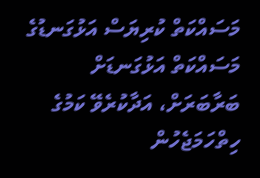މަސައްކަތް ކުރިޔަސް އަޅުގަނޑުގެ މަސައްކަތް އަޅުގަނޑަށް ބަރާބަރަށް، އަދާކުރެވޭ ކަމުގެ ހިތްހަމަޖެހުން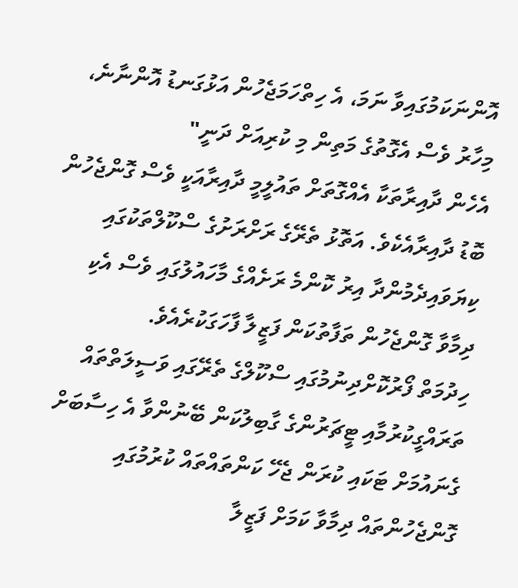އޮންނަކަމުގައިވާ ނަމަ، އެ ހިތްހަމަޖެހުން އަޅުގަނޑު އޮންނާނެ، މިހާރު ވެސް އެގޮތުގެ މަތިން މި ކުރިއަށް ދަނީ"
އެހެން ދާއިރާތަކާ އެއްގޮތަށް ތައުލީމީ ދާއިރާއަކީ ވެސް ގޮންޖެހުން ބޮޑު ދާއިރާއެކެވެ. އަތޮޅު ތެރޭގެ ރަށްރަށުގެ ސްކޫލްތަކުގައި ކިޔަވައިދެމުންދާ އިރު ކޮންމެ ރަށެއްގެ މާހައުލުގައި ވެސް އެކި ދިމާވާ ގޮންޖެހުން ތަފާތުކަން ފަޒީލާ ފާހަގަކުރެއެވެ.
ހިދުމަތް ފޯރުކޮށްދިނުމުގައި ސްކޫލްގެ ތެރޭގައި ވަސީލަތްތައް ތަރައްގީކުރުމާއި ޓީޗަރުންގެ ގާބިލުކަން ބޭނުންވާ އެ ހިސާބަށް ގެނައުމަށް ޓަކައި ކުރަން ޖެހޭ ކަންތައްތައް ކުރުމުގައި ގޮންޖެހުންތައް ދިމާވާ ކަމަށް ފަޒީލާ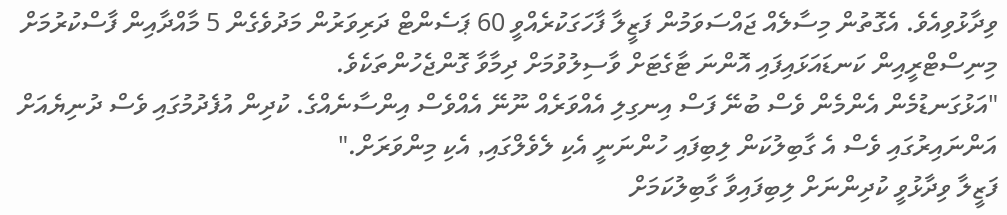ވިދާޅުވިއެވެ. އެގޮތުން މިސާލެއް ޖައްސަވަމުން ފަޒީލާ ފާހަގަކުރެއްވީ 60 ޕަސެންޓް ދަރިވަރުން މަދުވެގެން 5 މާއްދާއިން ފާސްކުރުމަށް މިނިސްޓްރީއިން ކަނޑައަޅައިފައި އޮންނަ ޓާގެޓަށް ވާސިލުވުމަށް ދިމާވާ ގޮންޖެހުންތަކެވެ.
"އަޅުގަނޑުމެން އެންމެން ވެސް ބުނޭ ފަސް އިނގިލި އެއްވަރެއް ނޫނޭ އެއްވެސް އިންސާނެއްގެ. ކުދިން އުފެދުމުގައި ވެސް ދުނިޔެއަށް އަންނައިރުގައި ވެސް އެ ގާބިލުކަން ލިބިފައި ހުންނަނީ އެކި ލެވެލްގައި, އެކި މިންވަރަށް."
ފަޒީލާ ވިދާޅުވީ ކުދިންނަށް ލިބިފައިވާ ގާބިލުކަމަށް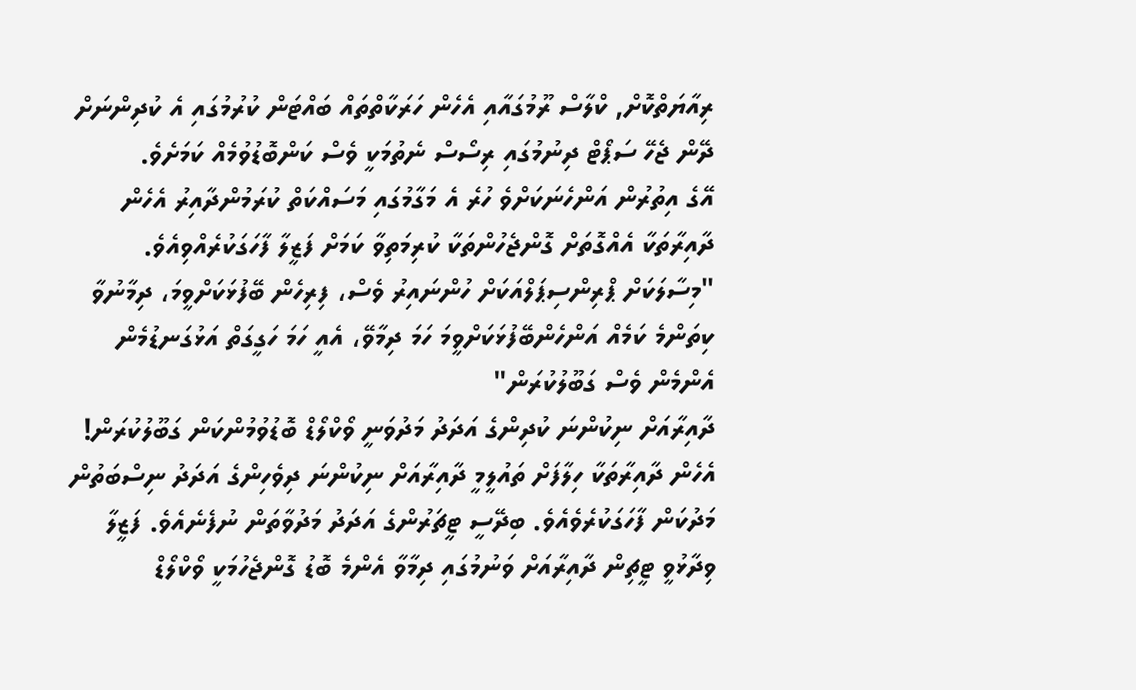ރިއާޔަތްކޮށް, ކްލާސް ރޫމުގައާއި އެހެން ހަރަކާތްތައް ބައްޓަން ކުރުމުގައި އެ ކުދިންނަށް ދޭން ޖެހޭ ސަޕޯޓް ދިނުމުގައި ރިސޯސް ނެތުމަކީ ވެސް ކަންބޮޑުވުމެއް ކަމަށެވެ.
އޭގެ އިތުރުން އަންހެނަކަށްވެ ހުރެ އެ މަގާމުގައި މަސައްކަތް ކުރަމުންދާއިރު އެހެން ދާއިރާތަކާ އެއްގޮތަށް ގޮންޖެހުންތަކާ ކުރިމަތިވާ ކަމަށް ފަޒީލާ ފާހަގަކުރެއްވިއެވެ.
"މިސާލަކަށް ޕްރިންސިޕަލްއަކަށް ހުންނައިރު ވެސް، ފިރިހެން ބޭފުޅަކަށްވީމަ، ދިމާނުވާ ކިތަންމެ ކަމެއް އަންހެންބޭފުޅަކަށްވީމަ ހަމަ ދިމާވޭ، އެއީ ހަމަ ހަގީގަތް އަޅުގަނޑުމެން އެންމެން ވެސް ގަބޫލުކުރަން"
ދާއިރާއަށް ނިކުންނަ ކުދިންގެ އަދަދު މަދުވަނީ ވޯކްލޯޑް ބޮޑުވުމުންކަން ގަބޫލުކުރަން!
އެހެން ދާއިރާތަކާ ހިލާފަށް ތައުލީމީ ދާއިރާއަށް ނިކުންނަ ދިވެހިންގެ އަދަދު ނިސްބަތުން މަދުކަން ފާހަގަކުރެވެއެވެ. ބިދޭސީ ޓީޗަރުންގެ އަދަދު މަދުވާތަން ނުފެނެއެވެ. ފަޒީލާ ވިދާޅުވީ ޓީޗިން ދާއިރާއަށް ވަނުމުގައި ދިމާވާ އެންމެ ބޮޑު ގޮންޖެހުމަކީ ވޯކްލޯޑް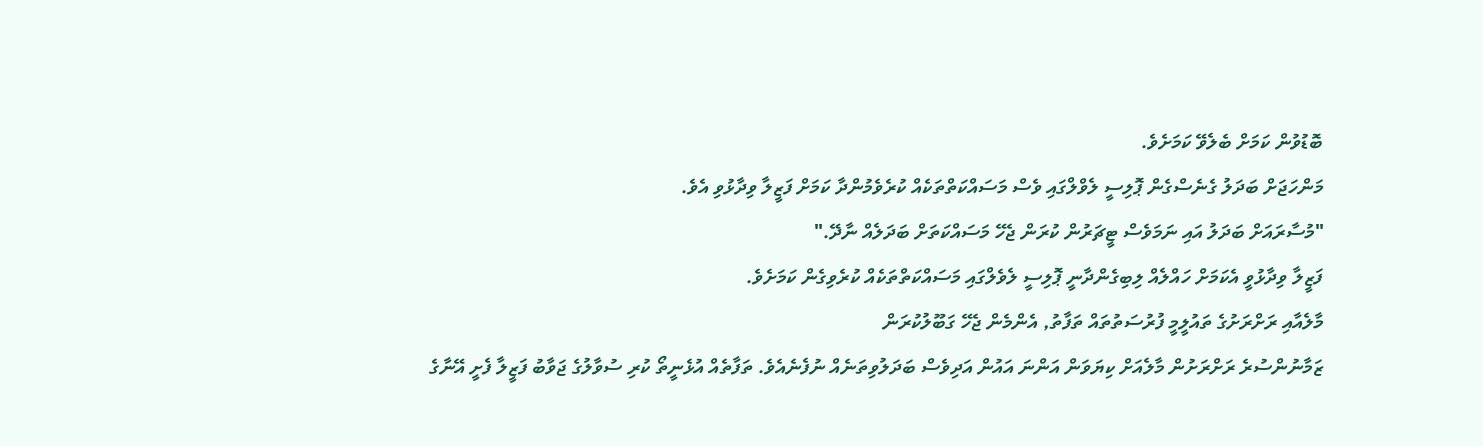ބޮޑުވުން ކަމަށް ބެލެވޭ ކަމަށެވެ.
މަންހަޖަށް ބަދަލު ގެނެސްގެން ޕޮލިސީ ލެވްލްގައި ވެސް މަސައްކަތްތަކެއް ކުރެވެމުންދާ ކަމަށް ފަޒީލާ ވިދާޅުވި އެވެ.
"މުސާރައަށް ބަދަލު އައި ނަމަވެސް ޓީޗަރުން ކުރަން ޖެހޭ މަސައްކަތަށް ބަދަލެއް ނާދޭ."
ފަޒީލާ ވިދާޅުވީ އެކަމަށް ހައްލެއް ލިބިގެންދާނީ ޕޮލިސީ ލެވެލްގައި މަސައްކަތްތަކެއް ކުރެވިގެން ކަމަށެވެ.
މާލެއާއި ރަށްރަށުގެ ތައުލީމީ ފުރުސަތުތައް ތަފާތު, އެންމެން ޖެހޭ ގަބޫލުކުރަން
ޒަމާނުންސުރެ ރަށްރަށުން މާލެއަށް ކިޔަވަން އަންނަ އައުން އަދިވެސް ބަދަލުވިތަނެއް ނުފެނެއެވެ. ތަފާތެއް އުޅެނީތޯ ކުރި ސުވާލުގެ ޖަވާބު ފަޒީލާ ފެށީ އޭނާގެ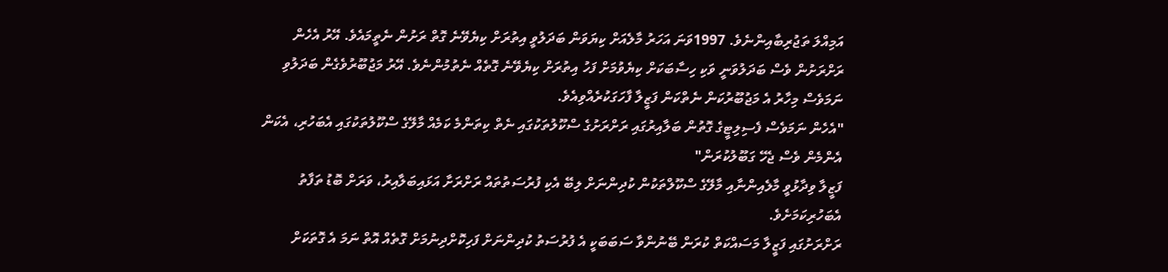އަމިއްލަ ތަޖުރިބާއިންނެވެ. 1997ވަނަ އަހަރު މާލެއަށް ކިޔަވަން ބަދަލުވީ އިތުރަށް ކިޔެވޭނެ ގޮތް ރަށުން ނެތީމައެވެ. އޭރު އެހެން ރަށްރަށުން ވެސް ބަދަލުވަނީ ވަކި ހިސާބަކަށް ކިޔެވުމަށް ފަހު އިތުރަށް ކިޔެވޭނެ ގޮތެއް ނެތުމުންނެވެ. އޭރު މަޖުބޫރުވެގެން ބަދަލުވި ނަމަވެސް މިހާރު އެ މަޖުބޫރުކަން ނެތްކަން ފަޒީލާ ފާހަގަކުރެއްވިއެވެ.
"އެހެން ނަމަވެސް ފެސިލިޓީގެ ގޮތުން ބަލާއިރުގައި ރަށްރަށުގެ ސްކޫލުތަކުގައި ނެތް ކިތަންމެ ކަމެއް މާލޭގެ ސްކޫލުތަކުގައި އެބަހުރި، އެކަން އެންމެން ވެސް ޖެހޭ ގަބޫލުކުރަން"
ފަޒީލާ ވިދާޅުވީ މާލެއިންނާއި މާލޭގެ ސްކޫލްތަކުން ކުދިންނަށް ލިބޭ އެކި ފުރުސަތުތައް ރަށްރަށާ އަޅައިބަލާއިރު، ވަރަށް ބޮޑު ތަފާތު އެބަހުރިކަމަށެވެ.
ރަށްރަށުގައި ފަޒީލާ މަސައްކަތް ކުރަން ބޭނުންވާ ސަބަބަކީ އެ ފުރުސަތު ކުދިންނަށް ފަހިކޮށްދިނުމަށް ގޮތެއް އޮތް ނަމަ އެ ގޮތަކަށް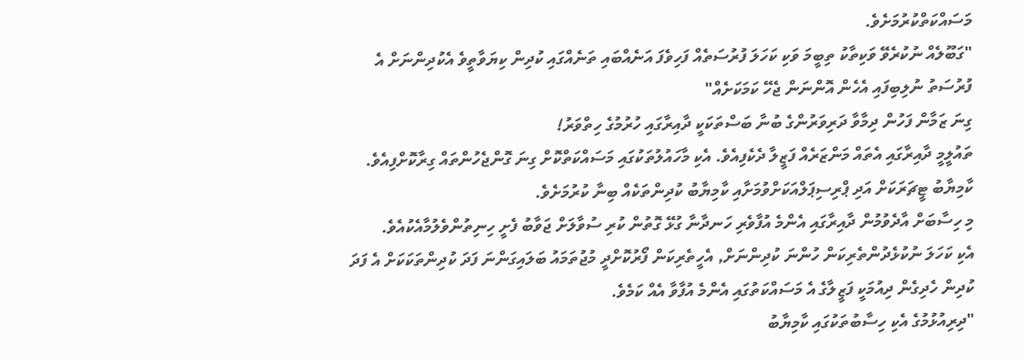މަސައްކަތްކުރުމަށެވެ.
"ގަބޫލެއް ނުކުރެވޭ ވަކިތާކު ތިބީމަ ވަކި ކަހަލަ ފުރުސަތެއް ފަހިވެފަ އަނެއްބައި ތަނެއްގައި ކުދިން ކިޔަވާތީވެ އެކުދިންނަށް އެ ފުރުސަތު ނުލިބިފައި އެހެން އޮންނަން ޖެހޭ ކަމަކަށެއް"
ގިނަ ޒަމާން ފަހުން ދިމާވާ ދަރިވަރުންގެ ބުނާ ބަސްތަކަކީ ދާއިރާގައި ހުރުމުގެ ހިތްވަރު!
ތައުލީމީ ދާއިރާގައި އެތައް މަންޒަރެއް ފަޒީލާ ދެކެފިއެވެ. އެކި މާހައުލުތަކުގައި މަސައްކަތްކޮށް ގިނަ ގޮންޖެހުންތައް ގިރާކޮށްފިއެވެ. ކާމިޔާބު ޓީޗަރަކަށް އަދި ޕްރިސިޕަލްއަކަށްވުމަށާއި ކާމިޔާބު ކުދިންތަކެއް ބިނާ ކުރުމަށެވެ.
މި ހިސާބަށް އާދެވުމުން ދާއިރާގައި އެންމެ އުފާވެރި ހަނދާނާ ގުޅޭ ގޮތުން ކުރި ސުވާލަށް ޖަވާބު ފެށީ ހިނިތުންވެލުމާއެކުއެވެ.
އެކި ކަހަލަ ނުކުޅެދުންތެރިކަން ހުންނަ ކުދިންނަށް, އެހީތެރިކަން ފޯރުކޮށްދީ މުޖުތަމައު ބަލައިގަންނަ ފަދަ ކުދިންތަކަކަށް އެ ފަދަ ކުދިން ހެދިގެން ދިއުމަކީ ފަޒީލާގެ އެ މަސައްކަތުގައި އެންމެ އުފާވާ އެއް ކަމެވެ.
"ދިރިއުޅުމުގެ އެކި ހިސާބުތަކުގައި ކާމިޔާބު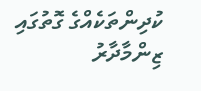ކުދިންތަކެއްގެ ގޮތުގައި ޒިންމާދާރު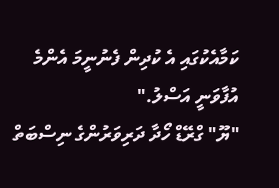ކަމާއެކުގައި އެ ކުދިން ފެނުނީމަ އެންމެ އުފާވަނީ އަސްލު."
"ޔޫ" ގްރޭޑް ހޯދާ ދަރިވަރުންގެ ނިސްބަތް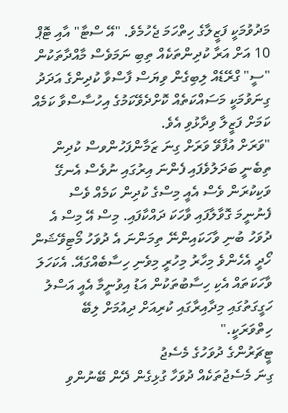މަދުވުމަކީ ފަޒީލާގެ ހިތްހަމަ ޖެހުމެވެ. "އޭ ސްޓާ" އާއި ޓޮޕް 10 އަށް އަރާ ކުދިންތަކެއް ތިބި ނަމަވެސް މާއްދާތަކުން "ސީ" ގްރޭޑެއް ލިބިގެން ވިޔަސް ފާސްވާ ކުދިންގެ އަދަދު ގިނަވުމަކީ މަސައްކަތެއް ކޮށްދެވޭކަމުގެ އިހުސާސްވާ ކަމެއް ކަމަށް ފަޒީލާ ވިދާޅުވި އެވެ.
"ވަރަށް އުފާވޭ ވަރަށް ގިނަ ޒަމާންފަހުންވސް ކުދިން ތިބެނީ ބަދަލުވެފައި ފެންނަ އިރުގައި ނުވެސް އެނގޭ ވަކިކުރަން ވެސް އެއީ މިސްގެ ކުދިން ކަމެއް ވެސް ފެނުނީމަ ގޮވާލާފައި ވާހަކަ ދައްކާފައި. މިސް އޭ މިސް އެ ދުވަހު ބުނި ވާހަކައިންނޭ ތިމަންނަ އެ ދުވަހު މޯޓިވޭޝަން ހޯދީ އެހެންވެ މިހާރު މިހުރީ މިވެނި ހިސާބެއްގައޭ. އެކަހަލަ ވާހަކަތައް އެކި ހިސާބުތަކުން އަޑު އިވުނީމާ އެއީ އަސްލު ހަގީގަތުގައި މިދާއިރާގައި ކުރިއަށް ދިއުމަށް ލިބޭ ހިތްވަރަކީ."
ޓީޗަރުންގެ ދުވަހުގެ މެސެޖު
ގިނަ މެސެޖުތަކެއް ދުވަހާ ގުޅިގެން ދޭން ބޭނުންވި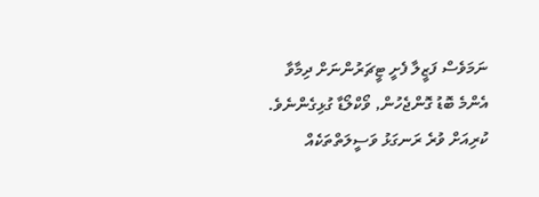ނަމަވެސް ފަޒީލާ ފެށީ ޓީޗަރުންނަށް ދިމާވާ އެންމެ ބޮޑު ގޮންޖެހުން, ވޯކްލޯޑާ ގުޅިގެންނެވެ. ކުރިއަށް ވުރެ ރަނގަޅު ވަސީލަތްތަކެއް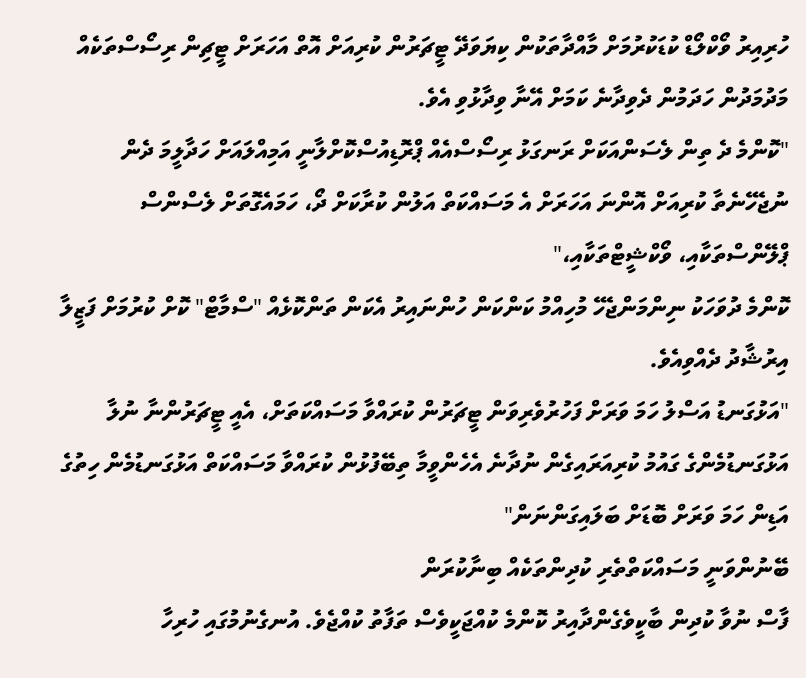ހުރިއިރު ވޯކްލޯޑް ކުޑަކުރުމަށް މާއްދާތަކުން ކިޔަވަދޭ ޓީޗަރުން ކުރިއަށް އޮތް އަހަރަށް ޓީޗިން ރިސޯސްތަކެއް މަދުމަދުން ހަދަމުން ދެވިދާނެ ކަމަށް އޭނާ ވިދާޅުވި އެވެ.
"ކޮންމެ ދެ ތިން ލެސަންއަކަށް ރަނގަޅު ރިސޯސްއެއް ޕްރޮޑިއުސްކޮށްލާނީ އަމިއްލައަށް ހަދާލީމަ ދެން ނުޖެހޭނެތާ ކުރިއަށް އޮންނަ އަހަރަށް އެ މަސައްކަތް އަލުން ކުރާކަށް ދޯ، ހަމައެގޮތަށް ލެސްންސް ޕްލޭންސްތަކާއި، ވޯކްޝީޓްތަކާއި،"
ކޮންމެ ދުވަހަކު ނިންމަންޖެހޭ މުހިއްމު ކަންކަން ހުންނައިރު އެކަން ތަންކޮޅެއް "ސްމާޓް" ކޮށް ކުރުމަށް ފަޒީލާ އިރުޝާދު ދެއްވިއެވެ.
"އަޅުގަނޑު އަސްލު ހަމަ ވަރަށް ފަހުރުވެރިވަން ޓީޗަރުން ކުރައްވާ މަސައްކަތަށް، އެއީ ޓީޗަރުންނާ ނުލާ އަޅުގަނޑުމެންގެ ގައުމު ކުރިއަރައިގެން ނުދާނެ އެހެންވީމާ ތިބޭފުޅުން ކުރައްވާ މަސައްކަތް އަޅުގަނޑުމެން ހިތުގެ އަޑިން ހަމަ ވަރަށް ބޮޑަށް ބަލައިގަންނަން"
ބޭނުންވަނީ މަސައްކަތްތެރި ކުދިންތަކެއް ބިނާކުރަން
ފާސް ނުވާ ކުދިން ބާކީވެގެންދާއިރު ކޮންމެ ކުއްޖަކީވެސް ތަފާތު ކުއްޖެވެ. އުނގެނުމުގައި ހުރިހާ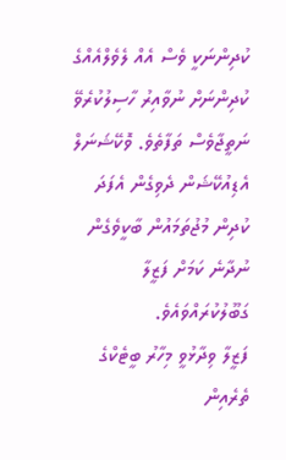ކުދިންނަކީ ވެސް އެއް ލެވެލްއެއްގެ ކުދިންނަށް ނުވާއިރު ހާސިލުކުރެވޭ ނަތީޖާވެސް ތަފާތެވެ. ވޮކޭޝަނަލް އެޑިއުކޭޝަން ދެވިގެން އެފަދަ ކުދިން މުޖުތަމައުން ބާކީވެގެން ނުދާނެ ކަމަށް ފަޒީލާ ގަބޫލުކުރައްވައެވެ.
ފަޒީލާ ވިދާޅުވީ މިހާރު ބީޓެކްގެ ތެރެއިން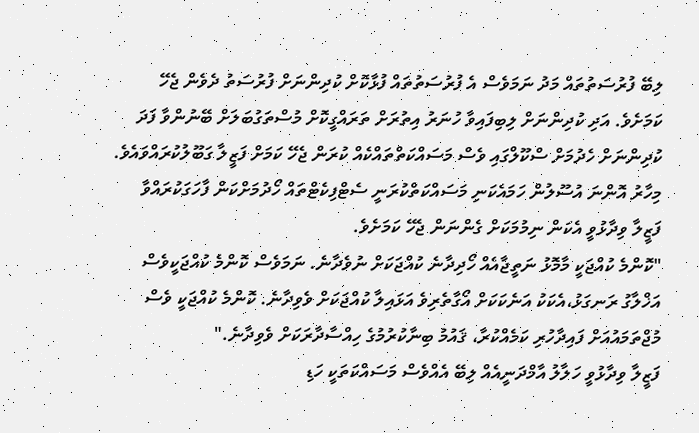ލިބޭ ފުރުސަތުތައް މަދު ނަމަވެސް އެ ފުރުސަތުތައް ފުޅާކޮށް ކުދިންނަށް ފުރުސަތު ދެވެން ޖެހޭ ކަމަށެވެ. އަދި ކުދިންނަށް ލިބިފައިވާ ހުނަރު އިތުރަށް ތަރައްގީކޮށް މުސްތަގުބަލަށް ބޭނުންވާ ފަދަ ކުދިންނަށް ހެދުމަށް ސްކޫލްގައި ވެސް މަސައްކަތްތައްކެއް ކުރަން ޖެހޭ ކަމަށް ފަޒީލާ ގަބޫލުކުރައްވައެވެ.
މިހާރު އޮންނަ އުސޫލުން ހަމައެކަނި މަސައްކަތްކުރަނީ ސެޓްފިކެޓްތައް ހޯދުމަށްކަން ފާހަގަކުރައްވާ ފަޒީލާ ވިދާޅުވީ އެކަން ނިމުމަކަށް ގެންނަން ޖެހޭ ކަމަށެވެ.
"ކޮންމެ ކުއްޖަކީ މާމޮޅު ނަތީޖާއެއް ހޯދިދާނެ ކުއްޖަކަށް ނުވެދާނެ. ނަމަވެސް ކޮންމެ ކުއްޖަކީވެސް އަޚްލާގު ރަނގަޅު،އެކަކު އަނެކަކަށް އޯގާތެރިވެ އަޅައިލާ ކުއްޖަކަށް ވެވިދާނެ. ކޮންމެ ކުއްޖަކީ ވެސް މުޖްތަމައުއަށް ފައިދާހުރި ކަމެއްކުރާ، ޤައުމު ބިނާކުރުމުގެ ހިއްސާދާރަކަށް ވެވިދާނެ."
ފަޒީލާ ވިދާޅުވީ ހަލާލު އާމްދަނީއެއް ލިބޭ އެއްވެސް މަސައްކަތަކީ ހަޑި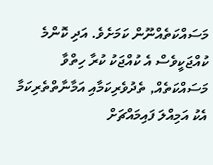މަސައްކަތެއްނޫން ކަމަށެވެ. އަދި ކޮންމެ ކުއްޖަކީވެސް އެ ކުއްޖަކު ކުރާ ހިތްވާ މަސައްކަތެއް, ތެދުވެރިކަމާއި އަމާނާތްތެރިކަމާ އެކު އަމިއްލަ ފައިމައްޗަށް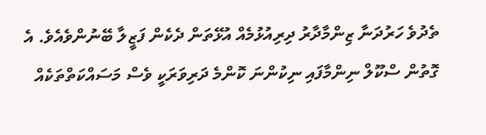ތެދުވެ ހަރުދަނާ ޒިންމާދާރު ދިރިއުޅުމެއް އުޅޭތަން ދެކެން ފަޒީލާ ބޭނުންވެއެވެ. އެ ގޮތުން ސްކޫލް ނިންމާފައި ނިކުންނަ ކޮންމެ ދަރިވަރަކީ ވެސް މަސައްކަތްތަކެއް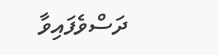ދަސްވެފައިވާ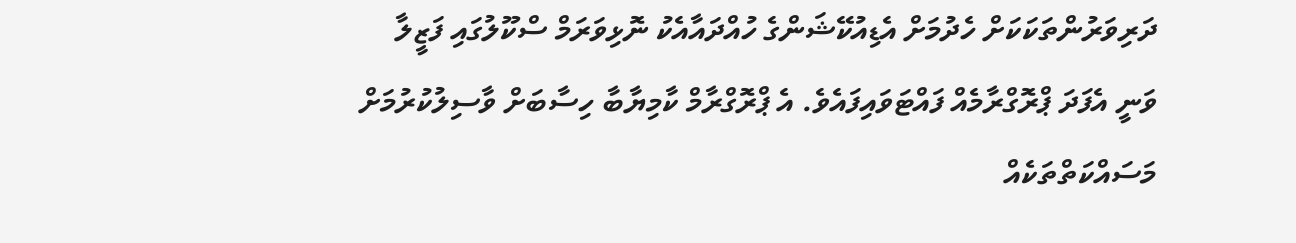ދަރިވަރުންތަކަކަށް ހެދުމަށް އެޑިއުކޭޝަންގެ ހުއްދައާއެކު ނޮޅިވަރަމް ސްކޫލުގައި ފަޒީލާ ވަނީ އެފަދަ ޕްރޮގްރާމެއް ފައްޓަވައިފައެވެ. އެ ޕްރޮގްރާމް ކާމިޔާބާ ހިސާބަށް ވާސިލުކުރުމަށް މަސައްކަތްތަކެއް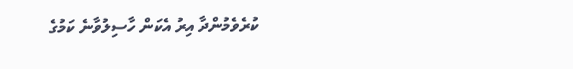ކުރެވެމުންދާ އިރު އެކަން ހާސިލުވާނެ ކަމުގެ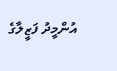އުންމީދު ފަޒީލާގެ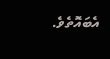އެބައޮތެވެ.